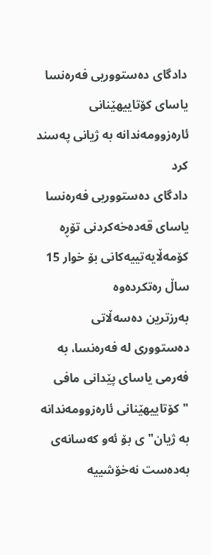دادگای دەستووریی فەرەنسا یاسای کۆتاییهێنانی ئارەزوومەندانە بە ژیانی پەسند کرد
دادگای دەستووریی فەرەنسا یاسای قەدەخەکردنی تۆڕە کۆمەڵایەتییەکانی بۆ خوار 15 ساڵ رەتکردەوە
بەرزترین دەسەڵاتی دەستووری لە فەرەنسا، بە فەرمی یاسای پێدانی مافی "کۆتاییهێنانی ئارەزوومەندانە بە ژیان"ی بۆ ئەو کەسانەی بەدەست نەخۆشییە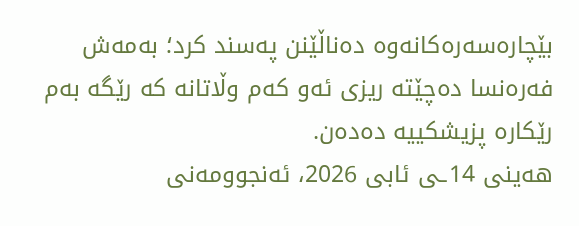بێچارەسەرەکانەوە دەناڵێنن پەسند کرد؛ بەمەش فەرەنسا دەچێتە ریزی ئەو کەم وڵاتانە کە رێگە بەم رێکارە پزیشکییە دەدەن.
هەینی 14ـی ئابی 2026، ئەنجوومەنی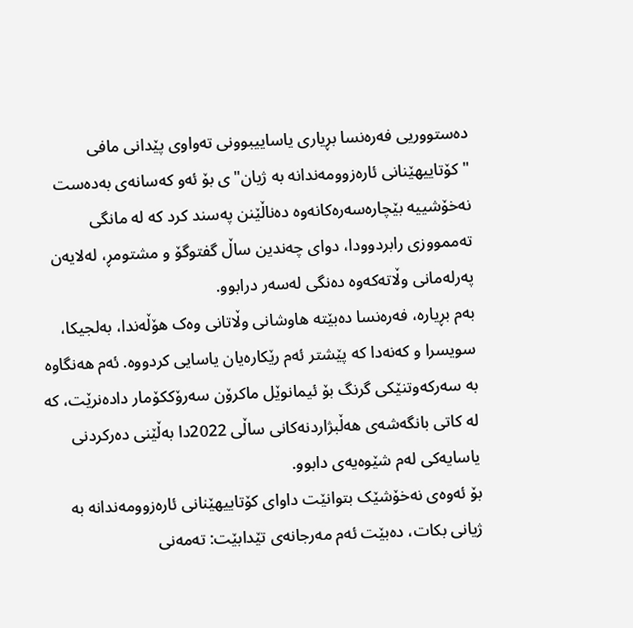دەستووریی فەرەنسا بڕیاری یاساییبوونی تەواوی پێدانی مافی "کۆتاییهێنانی ئارەزوومەندانە بە ژیان"ی بۆ ئەو کەسانەی بەدەست نەخۆشییە بێچارەسەرەکانەوە دەناڵێنن پەسند کرد کە لە مانگی تەممووزی رابردوودا، دوای چەندین ساڵ گفتوگۆ و مشتومڕ، لەلایەن پەرلەمانی وڵاتەکەوە دەنگی لەسەر درابوو.
بەم بڕیارە، فەرەنسا دەبێتە هاوشانی وڵاتانی وەک هۆڵەندا، بەلجیکا، سویسرا و کەنەدا کە پێشتر ئەم رێکارەیان یاسایی کردووە. ئەم هەنگاوە بە سەرکەوتنێکی گرنگ بۆ ئیمانوێل ماکرۆن سەرۆککۆمار دادەنرێت، کە لە کاتی بانگەشەی هەڵبژاردنەکانی ساڵی 2022دا بەڵێنی دەرکردنی یاسایەکی لەم شێوەیەی دابوو.
بۆ ئەوەی نەخۆشێک بتوانێت داوای کۆتاییهێنانی ئارەزوومەندانە بە ژیانی بکات، دەبێت ئەم مەرجانەی تێدابێت: تەمەنی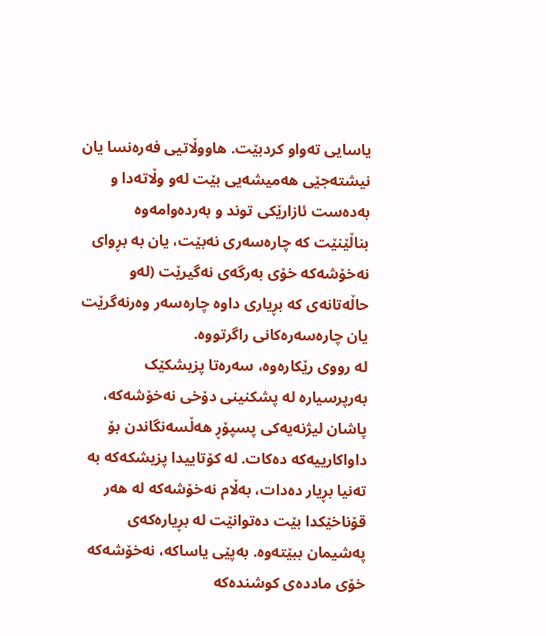یاسایی تەواو کردبێت. هاووڵاتیی فەرەنسا یان نیشتەجێی هەمیشەیی بێت لەو وڵاتەدا و بەدەست ئازارێکی توند و بەردەوامەوە بناڵێنێت کە چارەسەری نەبێت، یان بە بڕوای نەخۆشەکە خۆی بەرگەی نەگیرێت (لەو حاڵەتانەی کە بڕیاری داوە چارەسەر وەرنەگرێت یان چارەسەرەکانی راگرتووە.
لە رووی رێکارەوە، سەرەتا پزیشکێک بەرپرسیارە لە پشکنینی دۆخی نەخۆشەکە، پاشان لیژنەیەکی پسپۆڕ هەڵسەنگاندن بۆ داواکارییەکە دەکات. لە کۆتاییدا پزیشکەکە بە تەنیا بڕیار دەدات، بەڵام نەخۆشەکە لە هەر قۆناخێکدا بێت دەتوانێت لە بڕیارەکەی پەشیمان ببێتەوە. بەپێی یاساکە، نەخۆشەکە خۆی ماددەی کوشندەکە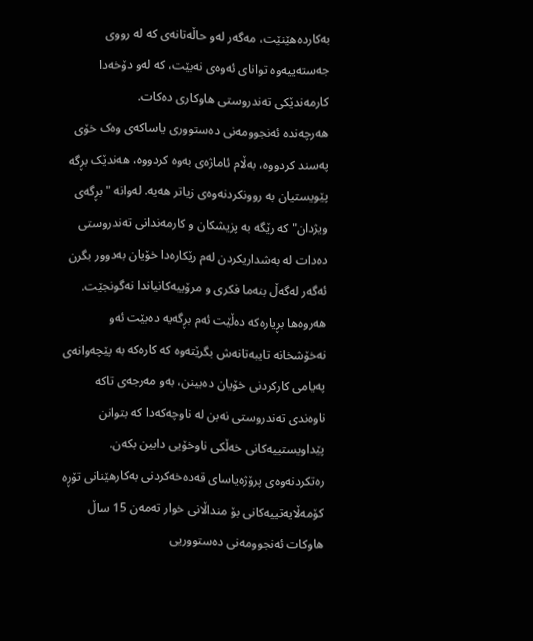بەکاردەهێنێت، مەگەر لەو حاڵەتانەی کە لە رووی جەستەییەوە توانای ئەوەی نەبێت، کە لەو دۆخەدا کارمەندێکی تەندروستی هاوکاری دەکات.
هەرچەندە ئەنجوومەنی دەستووری یاساکەی وەک خۆی پەسند کردووە، بەڵام ئاماژەی بەوە کردووە، هەندێک بڕگە پێویستیان بە روونکردنەوەی زیاتر هەیە. لەوانە "بڕگەی ویژدان" کە رێگە بە پزیشکان و کارمەندانی تەندروستی دەدات لە بەشداریکردن لەم رێکارەدا خۆیان بەدوور بگرن ئەگەر لەگەڵ بنەما فکری و مرۆییەکانیاندا نەگونجێت.
هەروەها بڕیارەکە دەڵێت ئەم بڕگەیە دەبێت ئەو نەخۆشخانە تایبەتانەش بگرێتەوە کە کارەکە بە پێچەوانەی پەیامی کارکردنی خۆیان دەبینن، بەو مەرجەی تاکە ناوەندی تەندروستی نەبن لە ناوچەکەدا کە بتوانن پێداویستییەکانی خەڵکی ناوخۆیی دابین بکەن.
رەتکردنەوەی پرۆژەیاسای قەدەخەکردنی بەکارهێنانی تۆڕە کۆمەڵایەتییەکانی بۆ منداڵانی خوار تەمەن 15 ساڵ
هاوکات ئەنجوومەنی دەستووریی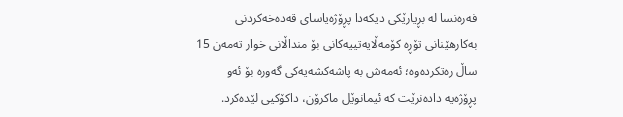فەرەنسا لە بڕیارێکی دیکەدا پڕۆژەیاسای قەدەخەکردنی بەکارهێنانی تۆڕە کۆمەڵایەتییەکانی بۆ منداڵانی خوار تەمەن 15 ساڵ رەتکردەوە؛ ئەمەش بە پاشەکشەیەکی گەورە بۆ ئەو پڕۆژەیە دادەنرێت کە ئیمانوێل ماکرۆن، داکۆکیی لێدەکرد.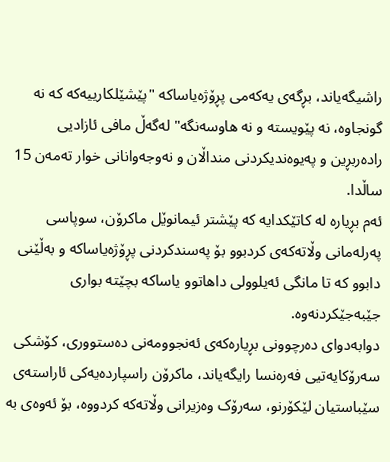راشیگەیاند، بڕگەی یەکەمی پڕۆژەیاساکە "پێشێلکارییەکە کە نە گونجاوە، نە پێویستە و نە هاوسەنگە" لەگەڵ مافی ئازادیی رادەربڕین و پەیوەندیکردنی منداڵان و نەوجەوانانی خوار تەمەن 15 ساڵدا.
ئەم بڕیارە لە کاتێکدایە کە پێشتر ئیمانوێل ماکرۆن، سوپاسی پەرلەمانی وڵاتەکەی کردبوو بۆ پەسندکردنی پڕۆژەیاساکە و بەڵێنی دابوو کە تا مانگی ئەیلوولی داهاتوو یاساکە بچێتە بواری جێبەجێکردنەوە.
دوابەدوای دەرچوونی بڕیارەکەی ئەنجوومەنی دەستووری، کۆشکی سەرۆکایەتیی فەرەنسا رایگەیاند، ماکرۆن راسپاردەیەکی ئاراستەی سێباستیان لێکۆرنو، سەرۆک وەزیرانی وڵاتەکە کردووە، بۆ ئەوەی بە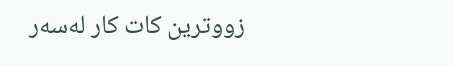زووترین کات کار لەسەر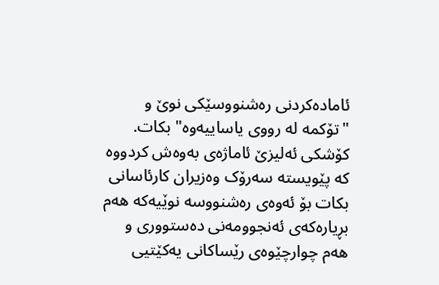ئامادەکردنی رەشنووسێکی نوێ و "تۆکمە لە رووی یاساییەوە" بکات.
کۆشکی ئەلیزێ ئاماژەی بەوەش کردووە کە پێویستە سەرۆک وەزیران کارئاسانی بکات بۆ ئەوەی رەشنووسە نوێیەکە هەم بڕیارەکەی ئەنجوومەنی دەستووری و هەم چوارچێوەی رێساکانی یەکێتیی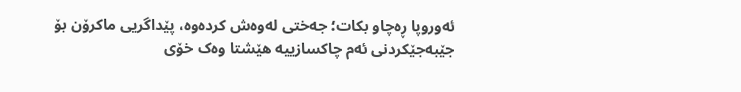ئەوروپا ڕەچاو بکات؛ جەختی لەوەش کردەوە، پێداگریی ماکرۆن بۆ جێبەجێکردنی ئەم چاکسازییە هێشتا وەک خۆی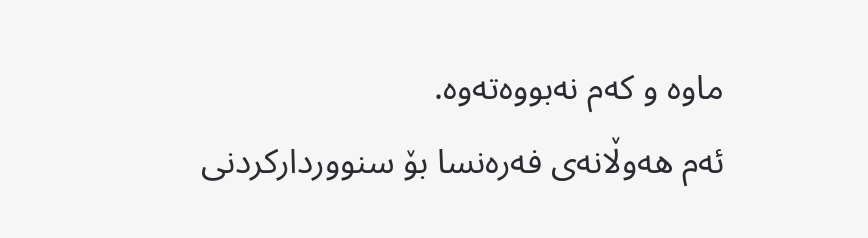ماوە و کەم نەبووەتەوە.
ئەم هەوڵانەی فەرەنسا بۆ سنووردارکردنی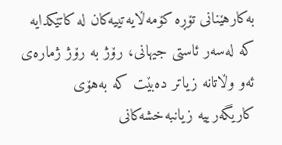بەکارهێنانی تۆڕە کۆمەڵایەتییەکان لە کاتێکدایە کە لەسەر ئاستی جیهانی، رۆژ بە رۆژ ژمارەی ئەو وڵاتانە زیاتر دەبێت کە بەهۆی کاریگەرییە زیانبەخشەکانی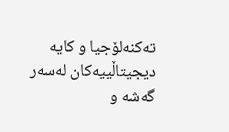تەکنەلۆجیا و کایە دیجیتاڵییەکان لەسەر گەشە و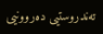تەندروستیی دەروونیی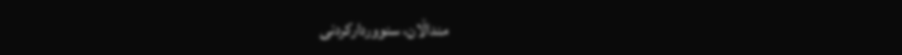منداڵان، سنووردارکردنی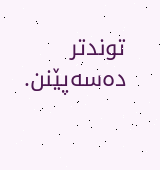توندتر دەسەپێنن.